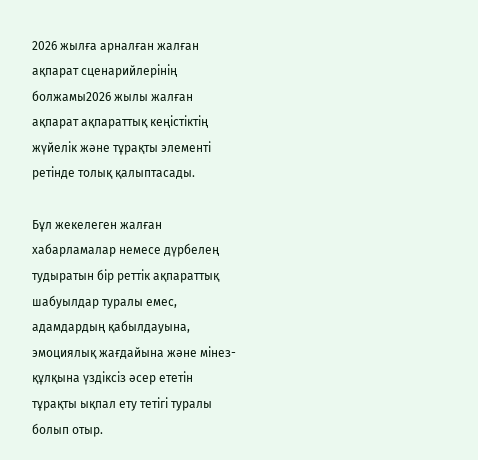2026 жылға арналған жалған ақпарат сценарийлерінің болжамы2026 жылы жалған ақпарат ақпараттық кеңістіктің жүйелік және тұрақты элементі ретінде толық қалыптасады.

Бұл жекелеген жалған хабарламалар немесе дүрбелең тудыратын бір реттік ақпараттық шабуылдар туралы емес, адамдардың қабылдауына, эмоциялық жағдайына және мінез-құлқына үздіксіз әсер ететін тұрақты ықпал ету тетігі туралы болып отыр.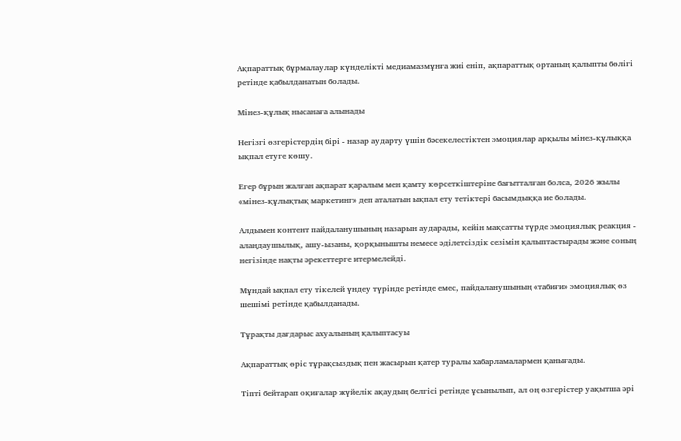Ақпараттық бұрмалаулар күнделікті медиамазмұнға жиі еніп, ақпараттық ортаның қалыпты бөлігі ретінде қабылданатын болады.

Мінез-құлық нысанаға алынады

Негізгі өзгерістердің бірі - назар аударту үшін бәсекелестіктен эмоциялар арқылы мінез-құлыққа ықпал етуге көшу.

Егер бұрын жалған ақпарат қаралым мен қамту көрсеткіштеріне бағытталған болса, 2026 жылы «мінез-құлықтық маркетинг» деп аталатын ықпал ету тетіктері басымдыққа ие болады.

Алдымен контент пайдаланушының назарын аударады, кейін мақсатты түрде эмоциялық реакция - алаңдаушылық, ашу-ызаны, қорқынышты немесе әділетсіздік сезімін қалыптастырады және соның негізінде нақты әрекеттерге итермелейді.

Мұндай ықпал ету тікелей үндеу түрінде ретінде емес, пайдаланушының «табиғи» эмоциялық өз шешімі ретінде қабылданады.

Тұрақты дағдарыс ахуалының қалыптасуы

Ақпараттық өріс тұрақсыздық пен жасырын қатер туралы хабарламалармен қанығады.

Тіпті бейтарап оқиғалар жүйелік ақаудың белгісі ретінде ұсынылып, ал оң өзгерістер уақытша әрі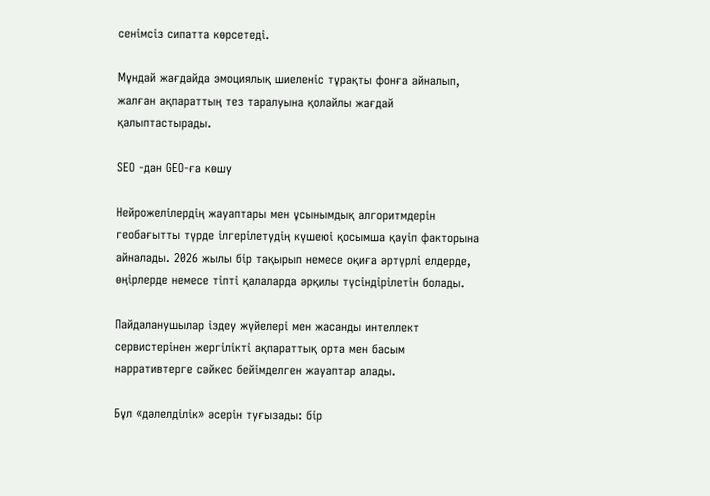сенімсіз сипатта көрсетеді.

Мұндай жағдайда эмоциялық шиеленіс тұрақты фонға айналып, жалған ақпараттың тез таралуына қолайлы жағдай қалыптастырады.

SEO -дан GEO-ға көшу

Нейрожелілердің жауаптары мен ұсынымдық алгоритмдерін геобағытты түрде ілгерілетудің күшеюі қосымша қауіп факторына айналады. 2026 жылы бір тақырып немесе оқиға әртүрлі елдерде, өңірлерде немесе тіпті қалаларда әрқилы түсіндірілетін болады.

Пайдаланушылар іздеу жүйелері мен жасанды интеллект сервистерінен жергілікті ақпараттық орта мен басым нарративтерге сәйкес бейімделген жауаптар алады.

Бұл «дәлелділік» әсерін туғызады: бір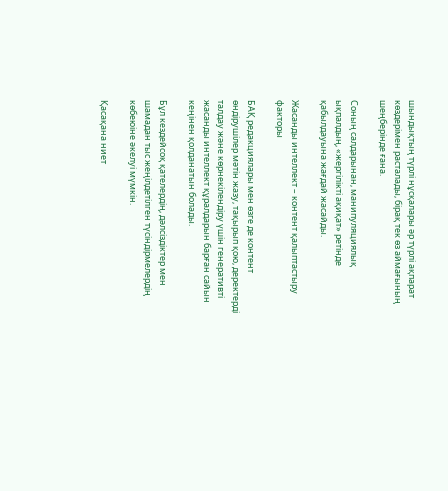шындықтың түрлі нұсқалары әр түрлі ақпарат көздерімен расталады, бірақ тек өз аймағының шеңберінде ғана.

Соның салдарынан, манипуляциялық ықпалдың, «жергілікті ақиқат» ретінде қабылдауына жағдай жасайды.

Жасанды интеллект – контент қалыптастыру факторы

БАҚ редакциялары мен өзге де контент өндірушілер мәтін жазу, тақырып қою, деректерді талдау және көрнекілендіру үшін генеративті жасанды интеллект құралдарын барған сайын кеңінен қолданатын болады.

Бұл кездейсоқ қателердің, дәлсіздіктер мен шамадан тыс жеңілдетілген түсіндірмелердің көбеюіне әкелуі мүмкін.

Қасақана ниет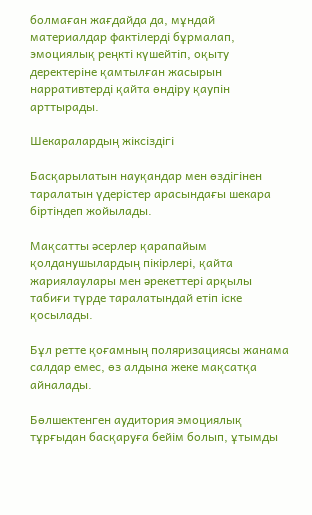болмаған жағдайда да, мұндай материалдар фактілерді бұрмалап, эмоциялық реңкті күшейтіп, оқыту деректеріне қамтылған жасырын нарративтерді қайта өндіру қаупін арттырады.

Шекаралардың жіксіздігі

Басқарылатын науқандар мен өздігінен таралатын үдерістер арасындағы шекара біртіндеп жойылады.

Мақсатты әсерлер қарапайым қолданушылардың пікірлері, қайта жариялаулары мен әрекеттері арқылы табиғи түрде таралатындай етіп іске қосылады.

Бұл ретте қоғамның поляризациясы жанама салдар емес, өз алдына жеке мақсатқа айналады.

Бөлшектенген аудитория эмоциялық тұрғыдан басқаруға бейім болып, ұтымды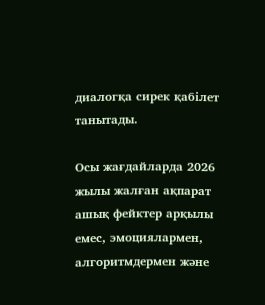диалогқа сирек қабілет танытады.

Осы жағдайларда 2026 жылы жалған ақпарат ашық фейктер арқылы емес, эмоциялармен, алгоритмдермен және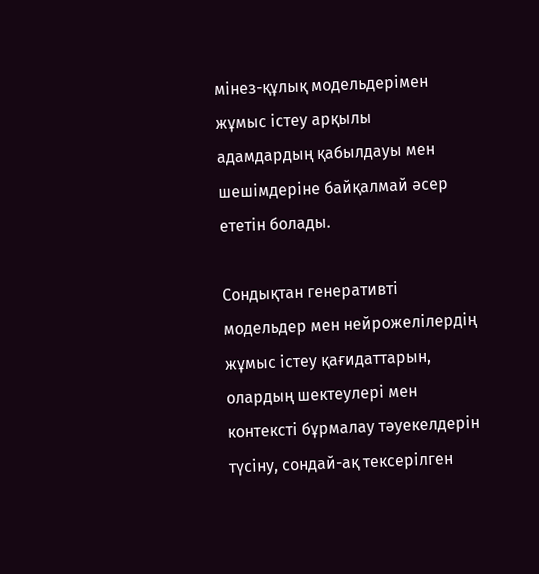мінез-құлық модельдерімен жұмыс істеу арқылы адамдардың қабылдауы мен шешімдеріне байқалмай әсер ететін болады.

Сондықтан генеративті модельдер мен нейрожелілердің жұмыс істеу қағидаттарын, олардың шектеулері мен контексті бұрмалау тәуекелдерін түсіну, сондай-ақ тексерілген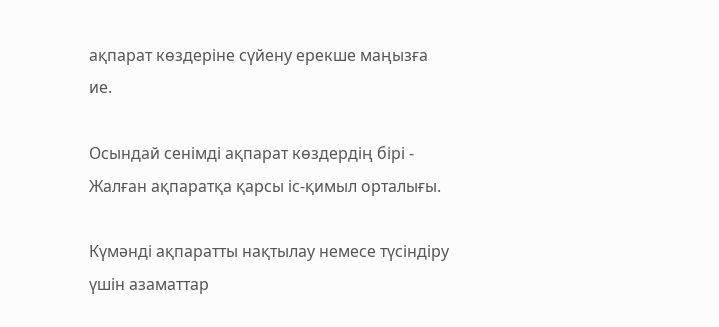ақпарат көздеріне сүйену ерекше маңызға ие.

Осындай сенімді ақпарат көздердің бірі - Жалған ақпаратқа қарсы іс-қимыл орталығы.

Күмәнді ақпаратты нақтылау немесе түсіндіру үшін азаматтар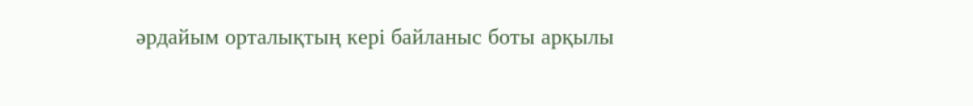әрдайым орталықтың кері байланыс боты арқылы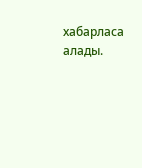хабарласа алады.